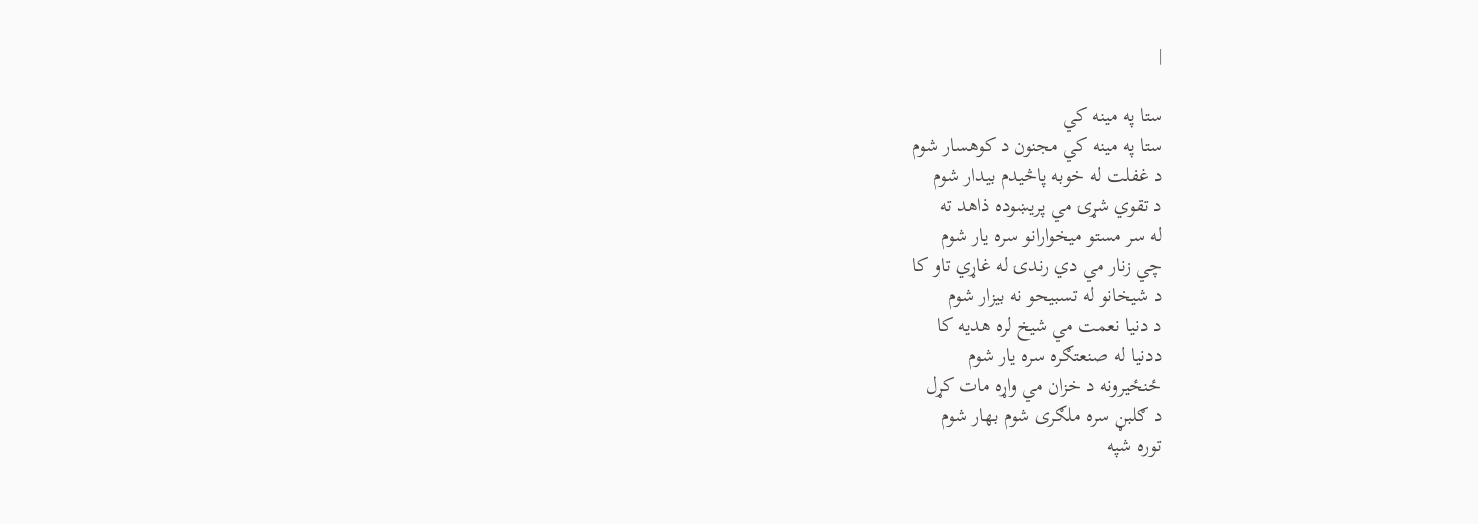|

ستا په مينه كي
ستا په مينه كي مجنون د كوهسار شوم
د غفلت له خوبه پاڅيدم بيدار شوم
د تقوي شړۍ مي پريښوده ذاهد ته
له سر مستو ميخوارانو سره يار شوم
چي زنار مي دي رندۍ له غاړي تاو كا
د شيخانو له تسبيحو نه بيزار شوم
د دنيا نعمت مي شيخ لره هديه كا
ددنيا له صنعتګره سره يار شوم
ځنځيرونه د خزان مي واړه مات كړل
د ګلبڼ سره ملګرى شوم بهار شوم
توره شپه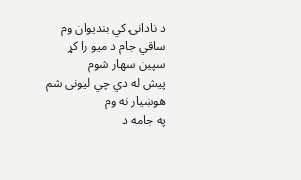د نادانۍ كي بنديوان وم
ساقي جام د ميو را كړ سپين سهار شوم
پيش له دي چي ليونى شم هوښيار نه وم
په جامه د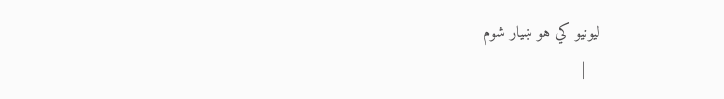ليونيو كي هو ښيار شوم
   |